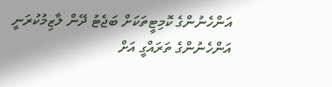އަންހެނުންގެ ކޮމިޓީތަކަށް ބަޖެޓު ދޭން ލާޒިމުކުރަނީ
އަންހެނުންގެ ތަރައްގީ އަށް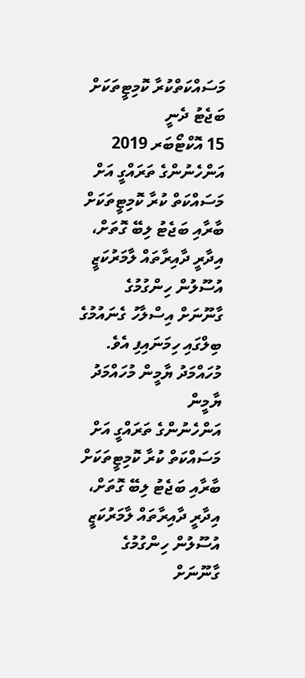މަސައްކަތްކުރާ ކޮމިޓީތަކަށް ބަޖެޓު ދެނީ
15 އޮކްޓޯބަރ 2019
އަންހެނުންގެ ތަރައްގީ އަށް މަސައްކަތް ކުރާ ކޮމިޓީތަކަށް ބާރާއި ބަޖެޓު ލިބޭ ގޮތަށް، އިދާރީ ދާއިރާތައް ލާމަރުކަޒީ އުސޫލުން ހިންގުމުގެ ގާނޫނަށް އިސްލާހު ގެނައުމުގެ ބިލްގައި ހިމަނައިފި އެވެ.
މުހައްމަދު ޔާމީން މުހައްމަދު ޔާމީން
އަންހެނުންގެ ތަރައްގީ އަށް މަސައްކަތް ކުރާ ކޮމިޓީތަކަށް ބާރާއި ބަޖެޓު ލިބޭ ގޮތަށް، އިދާރީ ދާއިރާތައް ލާމަރުކަޒީ އުސޫލުން ހިންގުމުގެ ގާނޫނަށް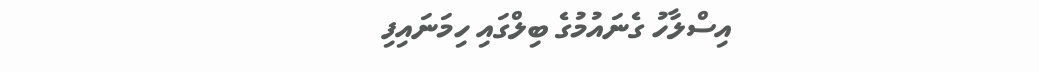އިސްލާހު ގެނައުމުގެ ބިލްގައި ހިމަނައިފި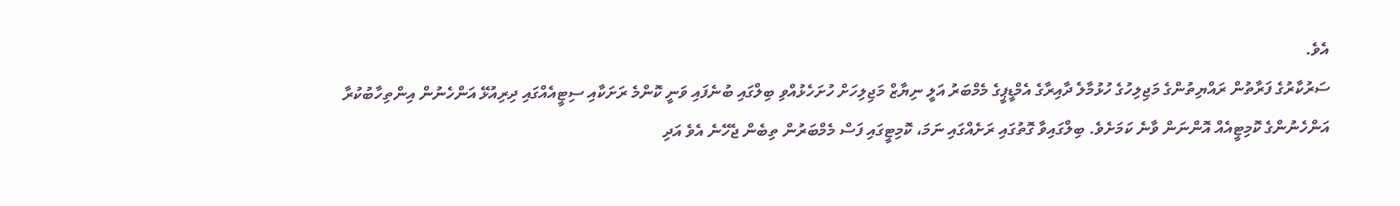އެވެ.
ސަރުކާރުގެ ފަރާތުން ރައްޔިތުންގެ މަޖިލިހުގެ ހުޅުމާލެ ދާއިރާގެ އެމްޑީޕީގެ މެމްބަރު އަލީ ނިޔާޒް މަޖިލިހަށް ހުށަހެޅުއްވި ބިލްގައި ބުނެފައި ވަނީ ކޮންމެ ރަށަކާއި ސިޓީއެއްގައި ދިރިއުޅޭ އަންހެނުން އިންތިހާބުކުރާ އަންހެނުންގެ ކޮމިޓީއެއް އޮންނަން ވާނެ ކަމަށެވެ. ބިލްގައިވާ ގޮތުގައި ރަށެއްގައި ނަމަ، ކޮމިޓީގައި ފަސް މެމްބަރުން ތިބެން ޖެހޭނެ އެވެ އަދި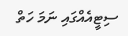ސިޓީއެއްގައި ނަމަ ހަތް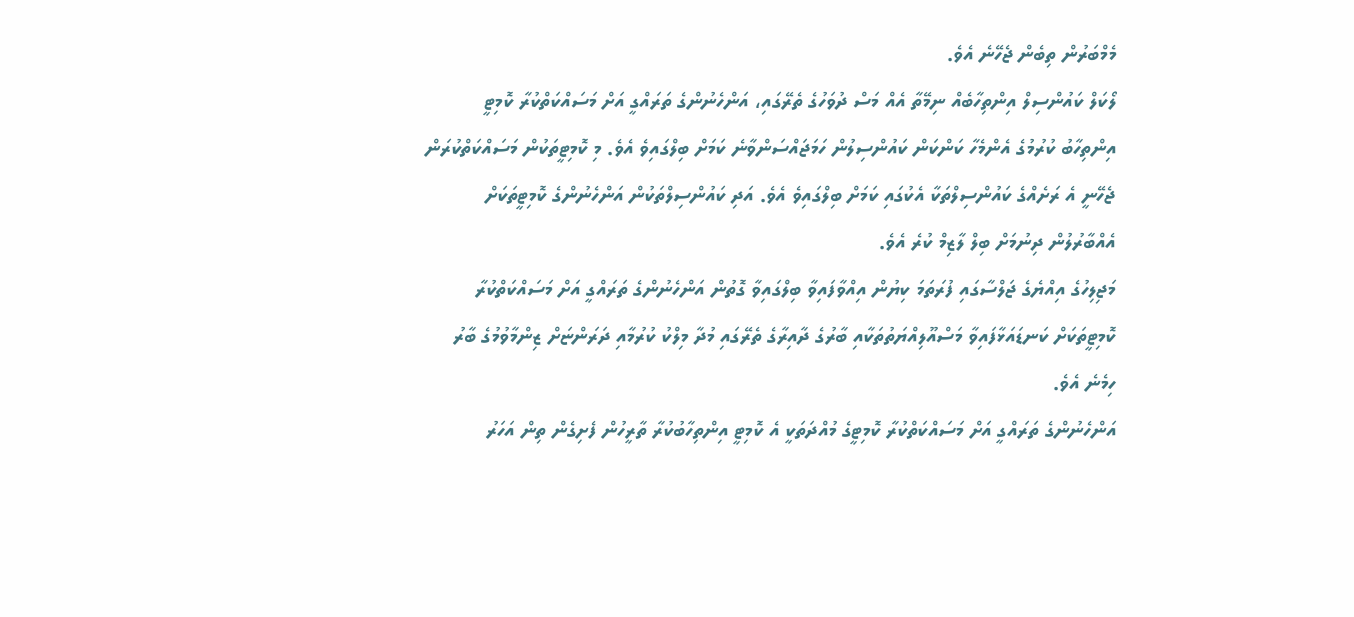މެމްބަރުން ތިބެން ޖެހޭނެ އެވެ.
ލޯކަލް ކައުންސިލް އިންތިހާބެއް ނިމޭތާ އެއް މަސް ދުވަހުގެ ތެރޭގައި، އަންހެނުންގެ ތަރައްގީ އަށް މަސައްކަތްކުރާ ކޮމިޓީ އިންތިހާބު ކުރުމުގެ އެންމެހާ ކަންކަން ކައުންސިލުން ހަމަޖައްސަންވާނެ ކަމަށް ބިލްގައިވެ އެވެ. މި ކޮމިޓީތަކުން މަސައްކަތްކުރަން ޖެހޭނީ އެ ރަށެއްގެ ކައުންސިލްތަކާ އެކުގައި ކަމަށް ބިލްގައިވެ އެވެ. އަދި ކައުންސިލްތަކުން އަންހެނުންގެ ކޮމިޓީތަކަށް އެއްބާރުލުން ދިނުމަށް ބިލް ލާޒިމް ކުރެ އެވެ.
މަޖިލިހުގެ އިއްޔެގެ ޖަލްސާގައި ފުރަތަމަ ކިޔުން އިއްވާފައިވާ ބިލްގައިވާ ގޮތުން އަންހެނުންގެ ތަރައްގީ އަށް މަސައްކަތްކުރާ ކޮމިޓީތަކަށް ކަނޑައަޅާފައިވާ މަސްއޫލިއްޔަތުތަކާއި ބާރުގެ ދާއިރާގެ ތެރޭގައި މުދާ މިލްކު ކުރުމާއި ދަރަންޏަށް ޒިންމާވުމުގެ ބާރު ހިމެނެ އެވެ.
އަންހެނުންގެ ތަރައްގީ އަށް މަސައްކަތްކުރާ ކޮމިޓީގެ މުއްދަތަކީ އެ ކޮމިޓީ އިންތިހާބުކުރާ ތާރީހުން ފެށިގެން ތިން އަހަރު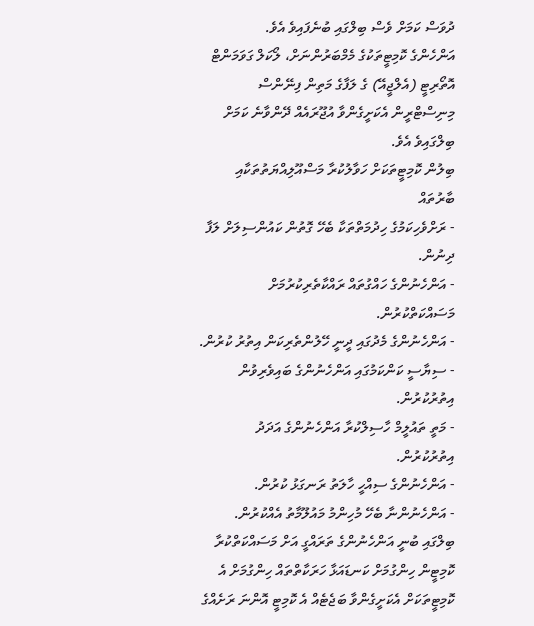ދުވަސް ކަމަށް ވެސް ބިލްގައި ބުނެފައިވެ އެވެ.
އަންހެންގެ ކޮމިޓީތަކުގެ މެމްބަރުންނަށް، ލޯކަލް ގަވަމަންޓް އޮތޯރިޓީ (އެލްޖީއޭ) ގެ ލަފާގެ މަތިން ފިނޭންސް މިނިސްޓްރީން އެކަށީގެންވާ އުޖޫރައެއް ދޭންވާނެ ކަމަށް ބިލްގައިވެ އެވެ.
ބިލުން ކޮމިޓީތަކަށް ހަވާލުކުރާ މަސްއޫލިއްޔަތުތަކާއި ބާރުތައް
- ރަށްވެހިކަމުގެ ހިދުމަތްތަކާ ބެހޭ ގޮތުން ކައުންސިލަށް ލަފާ ދިނުން.
- އަންހެނުންގެ ހައްގުތައް ރައްކާތެރިކުރުމަށް މަސައްކަތްކުރުން.
- އަންހެނުންގެ މެދުގައި ދީނީ ހޭލުންތެރިކަން އިތުރު ކުރުން.
- ސިޔާސީ ކަންކަމުގައި އަންހެނުންގެ ބައިވެރިވުން އިތުރުކުރުން.
- މަތީ ތައުލީމް ހާސިލްކުރާ އަންހެނުންގެ އަދަދު އިތުރުކުރުން.
- އަންހެނުންގެ ސިއްހީ ހާލަތު ރަނގަޅު ކުރުން.
- އަންހެނުންނާ ބެހޭ މުހިންމު މައުލޫމާތު އެއްކުރުން.
ބިލްގައި ބުނީ އަންހެނުންގެ ތަރައްގީ އަށް މަސައްކަތްކުރާ ކޮމިޓީން ހިންގުމަށް ކަނޑައަޅާ ހަރަކާތްތައް ހިންގުމަށް އެ ކޮމިޓީތަކަށް އެކަށީގެންވާ ބަޖެޓެއް އެ ކޮމިޓީ އޮންނަ ރަށެއްގެ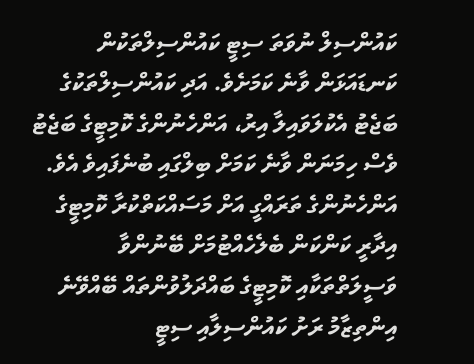ކައުންސިލް ނުވަތަ ސިޓީ ކައުންސިލްތަކުން ކަނޑައަޅަން ވާނެ ކަމަށެވެ. އަދި ކައުންސިލްތަކުގެ ބަޖެޓު އެކުލަވައިލާ އިރު، އަންހެނުންގެ ކޮމިޓީގެ ބަޖެޓު ވެސް ހިމަނަން ވާނެ ކަމަށް ބިލްގައި ބުނެފައިވެ އެވެ.
އަންހެނުންގެ ތަރައްގީ އަށް މަސައްކަތްކުރާ ކޮމިޓީގެ އިދާރީ ކަންކަން ބެލެހެއްޓުމަށް ބޭނުންވާ ވަސީލަތްތަކާއި ކޮމިޓީގެ ބައްދަލުވުންތައް ބޭއްވޭނެ އިންތިޒާމު ރަށު ކައުންސިލާއި ސިޓީ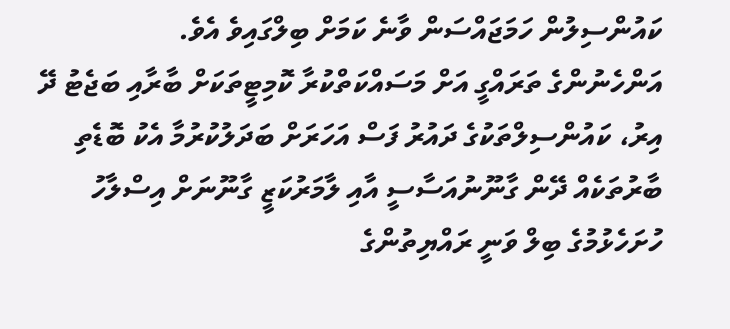ކައުންސިލުން ހަމަޖައްސަން ވާނެ ކަމަށް ބިލްގައިވެ އެވެ.
އަންހެނުންގެ ތަރައްގީ އަށް މަސައްކަތްކުރާ ކޮމިޓީތަކަށް ބާރާއި ބަޖެޓު ދޭ އިރު، ކައުންސިލްތަކުގެ ދައުރު ފަސް އަހަރަށް ބަދަލުކުރުމާ އެކު ބޮޑެތި ބާރުތަކެއް ދޭން ގާނޫނުއަސާސީ އާއި ލާމަރުކަޒީ ގާނޫނަށް އިސްލާހު ހުށަހެޅުމުގެ ބިލް ވަނީ ރައްޔިތުންގެ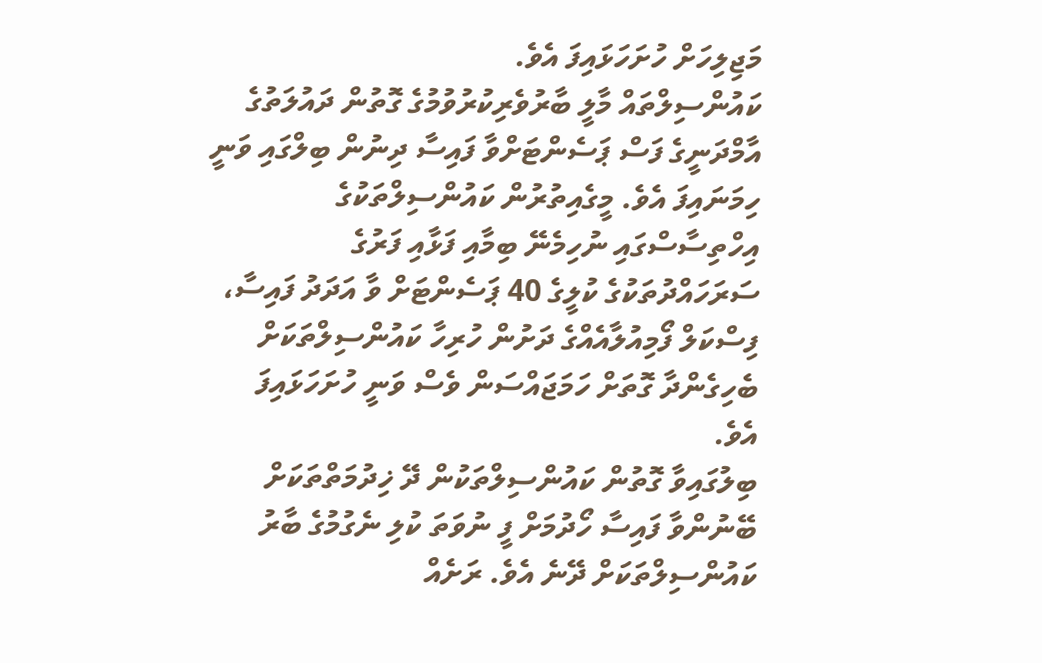މަޖިލިހަށް ހުށަހަޅައިފަ އެވެ.
ކައުންސިލްތައް މާލީ ބާރުވެރިކުރުވުމުގެ ގޮތުން ދައުލަތުގެ އާމްދަނީގެ ފަސް ޕަސެންޓަށްވާ ފައިސާ ދިނުން ބިލްގައި ވަނީ ހިމަނައިފަ އެވެ. މީގެއިތުރުން ކައުންސިލްތަކުގެ އިހްތިސާސްގައި ނުހިމެނޭ ބިމާއި ފަޅާއި ފަރުގެ ސަރަހައްދުތަކުގެ ކުލީގެ 40 ޕަސެންޓަށް ވާ އަދަދު ފައިސާ، ފިސްކަލް ފޯމިއުލާއެއްގެ ދަށުން ހުރިހާ ކައުންސިލްތަކަށް ބެހިގެންދާ ގޮތަށް ހަމަޖައްސަން ވެސް ވަނީ ހުށަހަޅައިފަ އެވެ.
ބިލުގައިވާ ގޮތުން ކައުންސިލްތަކުން ދޭ ޚިދުމަތްތަކަށް ބޭނުންވާ ފައިސާ ހޯދުމަށް ފީ ނުވަތަ ކުލި ނެގުމުގެ ބާރު ކައުންސިލްތަކަށް ދޭނެ އެވެ. ރަށެއް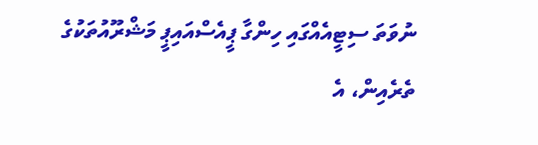ނުވަތަ ސިޓީއެއްގައި ހިންގާ ޕީއެސްއައިޕީ މަޝްރޫއުތަކުގެ ތެރެއިން، އެ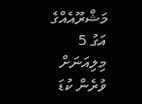މަޝްރޫއެއްގެ އަގު 5 މިލިއަނަށް ވުރެން ކުޑަ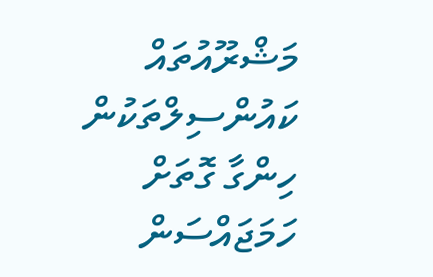މަޝްރޫއުތައް ކައުންސިލްތަކުން ހިންގާ ގޮތަށް ހަމަޖައްސަން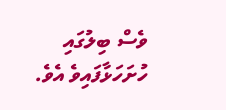ވެސް ބިލުގައި ހުށަހަޅާފައިވެ އެވެ.